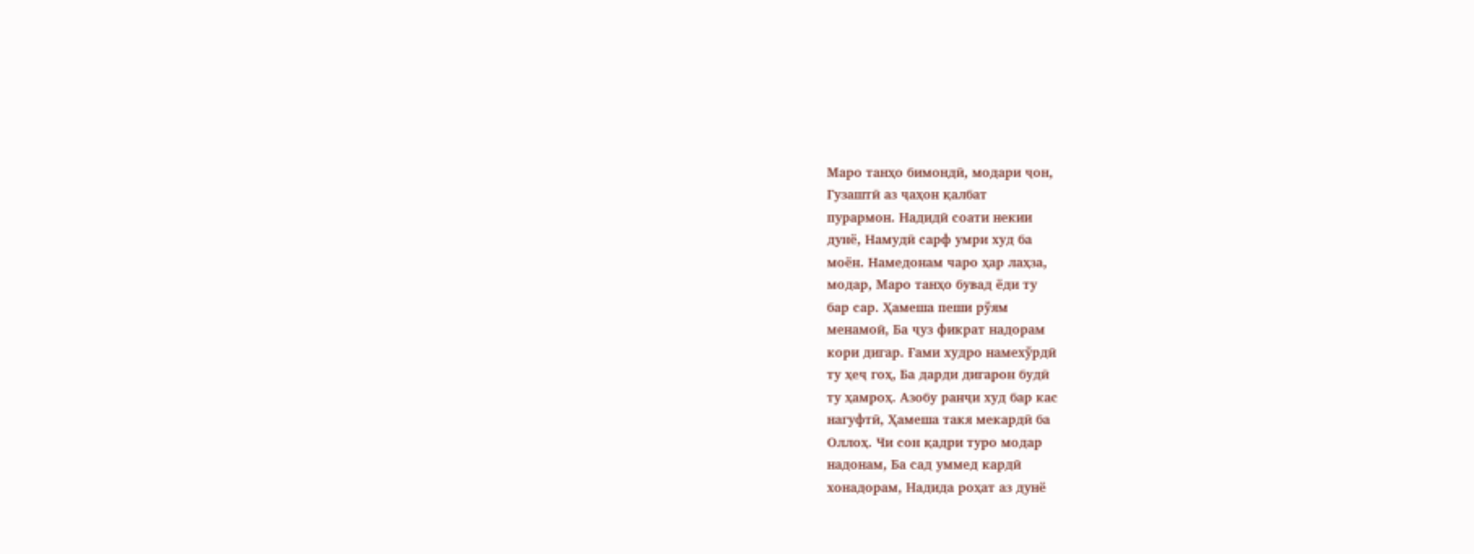Маро танҳо бимондӣ, модари ҷон,
Гузаштӣ аз ҷаҳон қалбат
пурармон. Надидӣ соати некии
дунё, Намудӣ сарф умри худ ба
моён. Намедонам чаро ҳар лаҳза,
модар, Маро танҳо бувад ёди ту
бар сар. Ҳамеша пеши рўям
менамоӣ, Ба ҷуз фикрат надорам
кори дигар. Ғами худро намехўрдӣ
ту ҳеҷ гоҳ, Ба дарди дигарон будӣ
ту ҳамроҳ. Азобу ранҷи худ бар кас
нагуфтӣ, Ҳамеша такя мекардӣ ба
Оллоҳ. Чи сон қадри туро модар
надонам, Ба сад уммед кардӣ
хонадорам, Надида роҳат аз дунё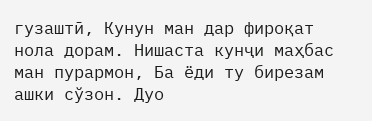гузаштӣ, Кунун ман дар фироқат
нола дорам. Нишаста кунҷи маҳбас
ман пурармон, Ба ёди ту бирезам
ашки сўзон. Дуо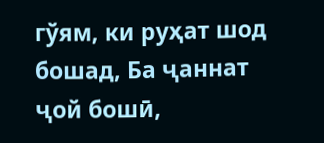гўям, ки руҳат шод
бошад, Ба ҷаннат ҷой бошӣ,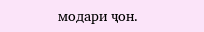модари ҷон.